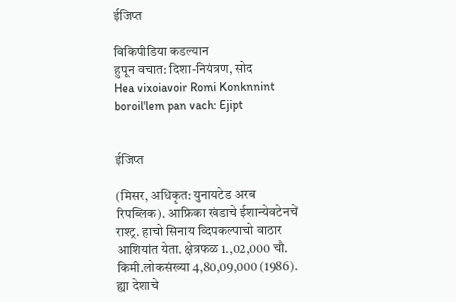ईजिप्त

विकिपीडिया कडल्यान
हुपून वचात: दिशा-नियंत्रण, सोद
Hea vixoiavoir Romi Konknnint boroil'lem pan vach: Ejipt


ईजिप्त

(मिसर, अधिकृत: युनायटेड अरब रिपब्लिक). आफ्रिका खंडाचे ईशान्येवटेनचें राश्ट्र. हाचो सिनाय व्दिपकल्पाचो वाठार आशियांत येता. क्षेत्रफळ 1.,02,000 चौ. किमी.लोकसंख्या 4,80,09,000 (1986). ह्या देशाचे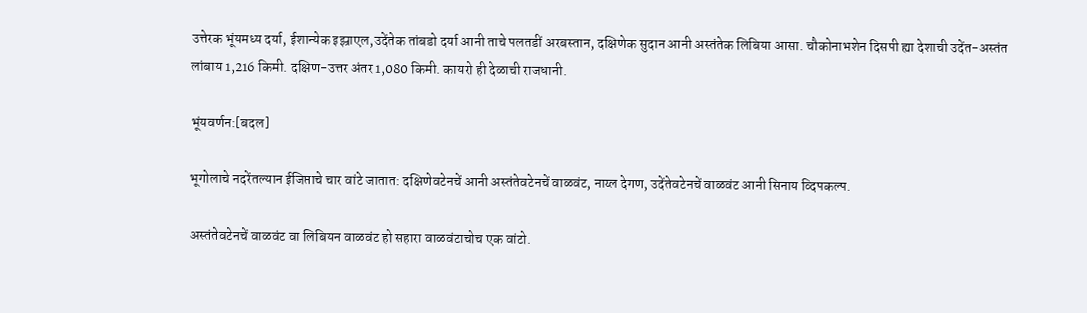उत्तेरक भूंयमध्य दर्या, ईशान्येक इझ्राएल,उदेंतेक तांबडो दर्या आनी ताचे पलतडीं अरबस्तान, दक्षिणेक सुदान आनी अस्तंतेक लिबिया आसा. चौकोनाभशेन दिसपी ह्या देशाची उदेंत-अस्तंत लांबाय 1,216 किमी. दक्षिण-उत्तर अंतर 1,080 किमी. कायरो ही देळाची राजधानी.

भूंयवर्णन:[बदल]

भूगोलाचे नदरेंतल्यान ईजिप्ताचे चार वांटे जातात: दक्षिणेवटेनचें आनी अस्तंतेवटेनचें वाळवंट, नाय्ल देगण, उदेंतेवटेनचें वाळवंट आनी सिनाय व्दिपकल्प.

अस्तंतेवटेनचें वाळवंट वा लिबियन वाळवंट हो सहारा वाळवंटाचोच एक वांटो.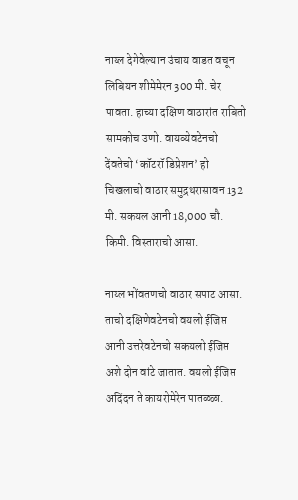नाय्ल देगेवेल्यान उंचाय वाडत वचून लिबियन शीमेमेरन 300 मी. चेर पावता. हाच्या दक्षिण वाठारांत राबितो सामकोच उणो. वायव्येवटेनचो देंवतेचो ‘कॉटरॉ डिप्रेशन’ हो चिखलाचो वाठार समुद्रथरासावन 132 मी. सकयल आनी 18,000 चौ. किमी. विस्ताराचो आसा.

नाय्ल भोंवतणचो वाठार सपाट आसा. ताचो दक्षिणेवटेनचो वयलो ईजिप्त आनी उत्तरेवटेनचो सकयलो ईजिप्त अशे दोन वांटे जातात. वयलो ईजिप्त अदिंदन ते कायरोमेरेन पातळ्ळा.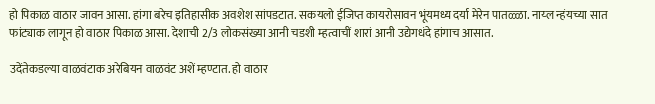हो पिकाळ वाठार जावन आसा. हांगा बरेच इतिहासीक अवशेश सांपडटात. सकयलो ईजिप्त कायरोसावन भूंयमध्य दर्या मेरेन पातळ्ळा. नाय्ल न्हंयच्या सात फांट्याक लागून हो वाठार पिकाळ आसा. देशाची 2/3 लोकसंख्या आनी चडशी म्हत्वाचीं शारां आनी उद्येगधंदे हांगाच आसात.

उदेंतेकडल्या वाळवंटाक अरेबियन वाळवंट अशें म्हण्टात. हो वाठार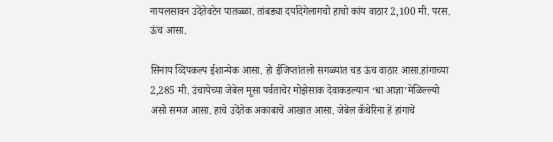नायलसावन उदेंतेवटेन पातळ्ळा. तांबड्या दर्यादेगेलागचो हाचो कांय वाठार 2,100 मी. परस. ऊंच आसा.

सिनाय व्दिपकल्प ईशान्येक आसा. हो ईजिप्तांतलो सगळ्यांत चड ऊंच वाठार आसा.हांगाच्या 2,285 मी. उंचायेच्या जेबेल मूसा पर्वताचेर मोझेसाक देवाकडल्यान ‘धा आज्ञा’मेळिल्ल्यो असो समज आसा. हाचे उदेंतेक अकाबाचें आखात आसा. जेबेल कॅथेरिना हें हांगाचें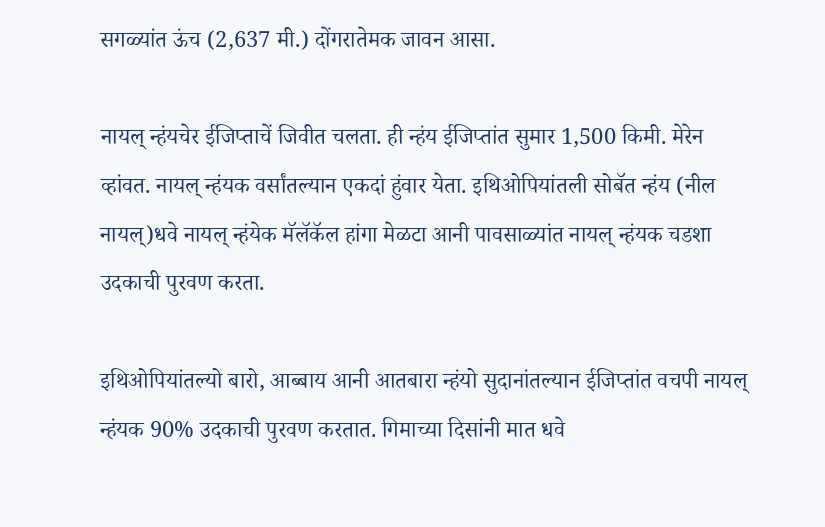सगळ्यांत ऊंच (2,637 मी.) दोंगरातेमक जावन आसा.

नायल् न्हंयचेर ईजिप्ताचें जिवीत चलता. ही न्हंय ईजिप्तांत सुमार 1,500 किमी. मेरेन व्हांवत. नायल् न्हंयक वर्सांतल्यान एकदां हुंवार येता. इथिओपियांतली सोबॅत न्हंय (नील नायल्)धवे नायल् न्हंयेक मॅलॅकॅल हांगा मेळटा आनी पावसाळ्यांत नायल् न्हंयक चडशा उदकाची पुरवण करता.

इथिओपियांतल्यो बारो, आब्बाय आनी आतबारा न्हंयो सुदानांतल्यान ईजिप्तांत वचपी नायल् न्हंयक 90% उदकाची पुरवण करतात. गिमाच्या दिसांनी मात धवे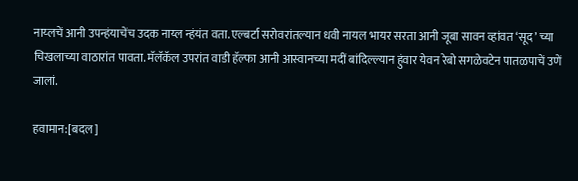नाय्लचें आनी उपन्हंयाचेंच उदक नाय्ल न्हंयंत वता. एल्बर्टा सरोवरांतल्यान धवी नायल भायर सरता आनी जूबा सावन व्हांवत ‘सूद’ च्या चिखलाच्या वाठारांत पावता. मॅलॅकॅल उपरांत वाडी हॅल्फा आनी आस्वानच्या मदीं बांदिल्ल्यान हुंवार येवन रेबो सगळेवटेन पातळपाचें उणें जालां.

हवामान:[बदल]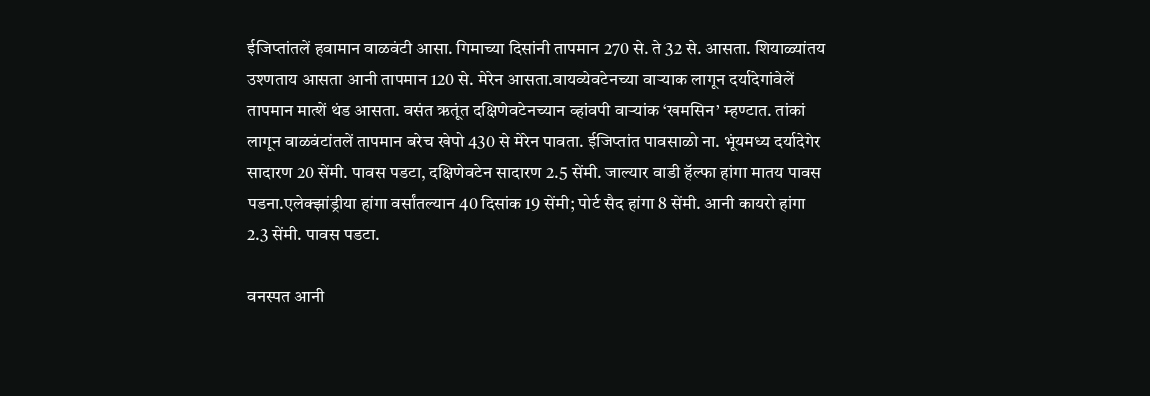ईजिप्तांतलें हवामान वाळवंटी आसा. गिमाच्या दिसांनी तापमान 270 से. ते 32 से. आसता. शियाळ्यांतय उश्णताय आसता आनी तापमान 120 से. मेरेन आसता.वायव्येवटेनच्या वाऱ्याक लागून दर्यादेगांवेलें तापमान मात्शें थंड आसता. वसंत ऋतूंत दक्षिणेवटेनच्यान व्हांवपी वाऱ्यांक ‘खमसिन’ म्हण्टात. तांकां लागून वाळवंटांतलें तापमान बरेच खेपो 430 से मेरेन पावता. ईजिप्तांत पावसाळो ना. भूंयमध्य दर्यादेगेर सादारण 20 सेंमी. पावस पडटा, दक्षिणेवटेन सादारण 2.5 सेंमी. जाल्यार वाडी हॅल्फा हांगा मातय पावस पडना.एलेक्झांड्रीया हांगा वर्सांतल्यान 40 दिसांक 19 सेंमी; पोर्ट सैद हांगा 8 सेंमी. आनी कायरो हांगा 2.3 सेंमी. पावस पडटा.

वनस्पत आनी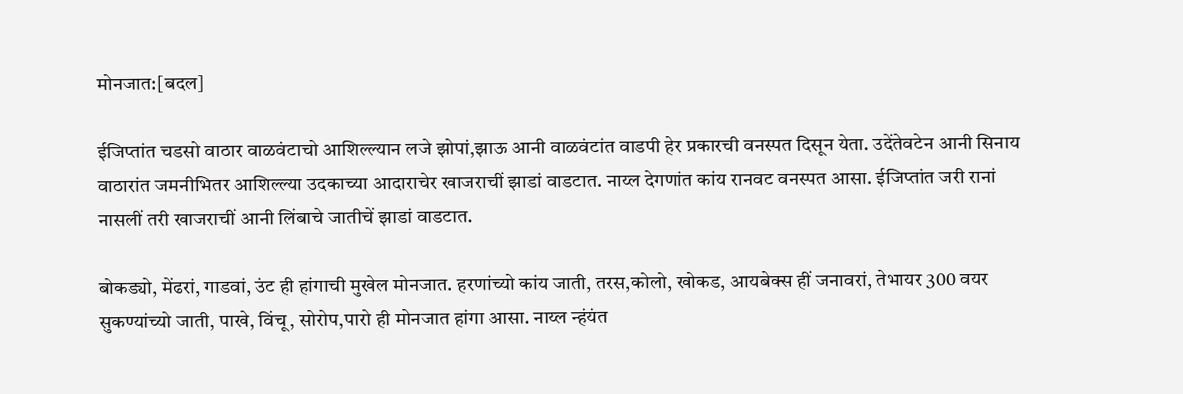मोनजात:[बदल]

ईजिप्तांत चडसो वाठार वाळवंटाचो आशिल्ल्यान लजे झोपां,झाऊ आनी वाळवंटांत वाडपी हेर प्रकारची वनस्पत दिसून येता. उदेंतेवटेन आनी सिनाय वाठारांत जमनीभितर आशिल्ल्या उदकाच्या आदाराचेर खाजराचीं झाडां वाडटात. नाय्ल देगणांत कांय रानवट वनस्पत आसा. ईजिप्तांत जरी रानां नासलीं तरी खाजराचीं आनी लिंबाचे जातीचें झाडां वाडटात.

बोकड्यो, मेंढरां, गाडवां, उंट ही हांगाची मुखेल मोनजात. हरणांच्यो कांय जाती, तरस,कोलो, खोकड, आयबेक्स हीं जनावरां, तेभायर 300 वयर सुकण्यांच्यो जाती, पाखे, विंचू, सोरोप,पारो ही मोनजात हांगा आसा. नाय्ल न्हंयंत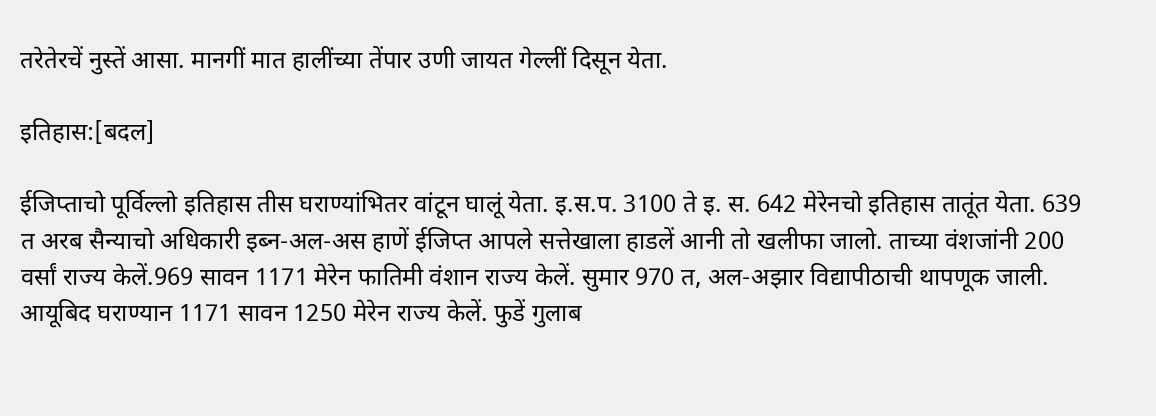तरेतेरचें नुस्तें आसा. मानगीं मात हालींच्या तेंपार उणी जायत गेल्लीं दिसून येता.

इतिहास:[बदल]

ईजिप्ताचो पूर्विल्लो इतिहास तीस घराण्यांभितर वांटून घालूं येता. इ.स.प. 3100 ते इ. स. 642 मेरेनचो इतिहास तातूंत येता. 639 त अरब सैन्याचो अधिकारी इब्न-अल-अस हाणें ईजिप्त आपले सत्तेखाला हाडलें आनी तो खलीफा जालो. ताच्या वंशजांनी 200 वर्सां राज्य केलें.969 सावन 1171 मेरेन फातिमी वंशान राज्य केलें. सुमार 970 त, अल-अझार विद्यापीठाची थापणूक जाली. आयूबिद घराण्यान 1171 सावन 1250 मेरेन राज्य केलें. फुडें गुलाब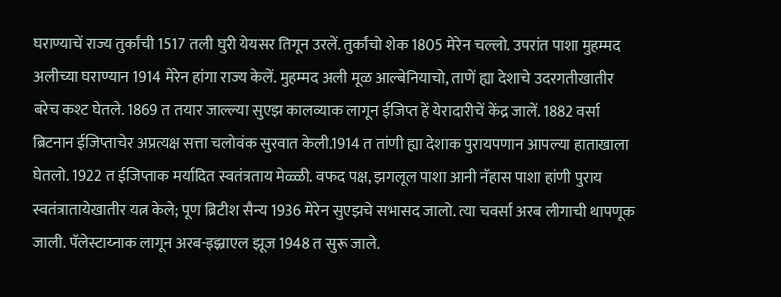घराण्याचें राज्य तुर्कांची 1517 तली घुरी येयसर तिगून उरलें. तुर्कांचो शेक 1805 मेरेन चल्लो. उपरांत पाशा मुहम्मद अलीच्या घराण्यान 1914 मेरेन हांगा राज्य केलें. मुहम्मद अली मूळ आल्बेनियाचो, ताणें ह्या देशाचे उदरगतीखातीर बरेच कश्ट घेतले. 1869 त तयार जाल्ल्या सुएझ कालव्याक लागून ईजिप्त हें येरादारीचें केंद्र जालें. 1882 वर्सा ब्रिटनान ईजिप्ताचेर अप्रत्यक्ष सत्ता चलोवंक सुरवात केली.1914 त तांणी ह्या देशाक पुरायपणान आपल्या हाताखाला घेतलो. 1922 त ईजिप्ताक मर्यादित स्वतंत्रताय मेळ्ळी. वफद पक्ष, झगलूल पाशा आनी नॅहास पाशा हांणी पुराय स्वतंत्रातायेखातीर यत्न केले; पूण ब्रिटीश सैन्य 1936 मेरेन सुएझचे सभासद जालो. त्या चवर्सा अरब लीगाची थापणूक जाली. पॅलेस्टाय्नाक लागून अरब-इझ्राएल झूज 1948 त सुरू जाले.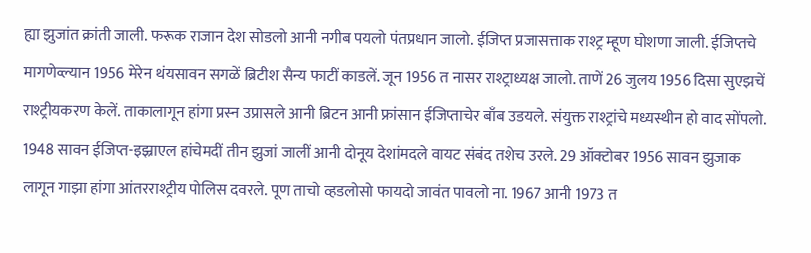ह्या झुजांत क्रांती जाली. फरूक राजान देश सोडलो आनी नगीब पयलो पंतप्रधान जालो. ईजिप्त प्रजासत्ताक राश्ट्र म्हूण घोशणा जाली. ईजिप्तचे मागणेव्ल्यान 1956 मेरेन थंयसावन सगळें ब्रिटीश सैन्य फाटीं काडलें. जून 1956 त नासर राश्ट्राध्यक्ष जालो. ताणें 26 जुलय 1956 दिसा सुएझचें राश्ट्रीयकरण केलें. ताकालागून हांगा प्रस्न उप्रासले आनी ब्रिटन आनी फ्रांसान ईजिप्ताचेर बाँब उडयले. संयुक्त राश्ट्रांचे मध्यस्थीन हो वाद सोंपलो. 1948 सावन ईजिप्त-इझ्राएल हांचेमदीं तीन झुजां जालीं आनी दोनूय देशांमदले वायट संबंद तशेच उरले. 29 ऑक्टोबर 1956 सावन झुजाक लागून गाझा हांगा आंतरराश्ट्रीय पोलिस दवरले. पूण ताचो व्हडलोसो फायदो जावंत पावलो ना. 1967 आनी 1973 त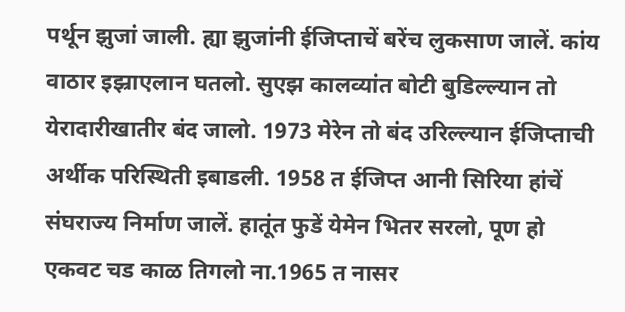पर्थून झुजां जाली. ह्या झुजांनी ईजिप्ताचें बरेंच लुकसाण जालें. कांय वाठार इझ्राएलान घतलो. सुएझ कालव्यांत बोटी बुडिल्ल्यान तो येरादारीखातीर बंद जालो. 1973 मेरेन तो बंद उरिल्ल्यान ईजिप्ताची अर्थीक परिस्थिती इबाडली. 1958 त ईजिप्त आनी सिरिया हांचें संघराज्य निर्माण जालें. हातूंत फुडें येमेन भितर सरलो, पूण हो एकवट चड काळ तिगलो ना.1965 त नासर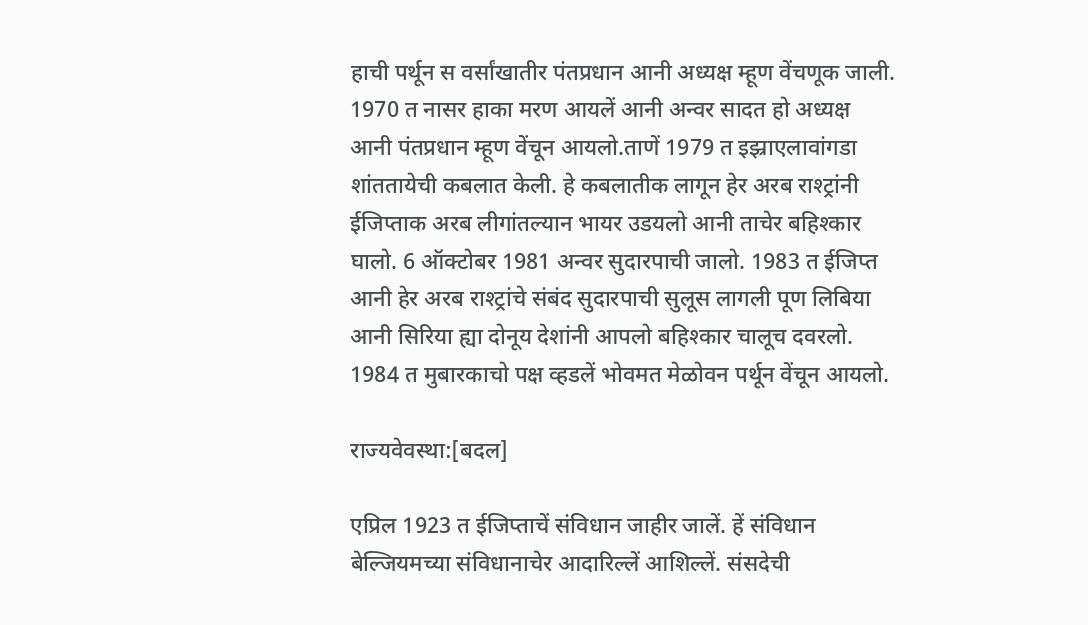हाची पर्थून स वर्सांखातीर पंतप्रधान आनी अध्यक्ष म्हूण वेंचणूक जाली. 1970 त नासर हाका मरण आयलें आनी अन्वर सादत हो अध्यक्ष आनी पंतप्रधान म्हूण वेंचून आयलो.ताणें 1979 त इझ्राएलावांगडा शांततायेची कबलात केली. हे कबलातीक लागून हेर अरब राश्ट्रांनी ईजिप्ताक अरब लीगांतल्यान भायर उडयलो आनी ताचेर बहिश्कार घालो. 6 ऑक्टोबर 1981 अन्वर सुदारपाची जालो. 1983 त ईजिप्त आनी हेर अरब राश्ट्रांचे संबंद सुदारपाची सुलूस लागली पूण लिबिया आनी सिरिया ह्या दोनूय देशांनी आपलो बहिश्कार चालूच दवरलो. 1984 त मुबारकाचो पक्ष व्हडलें भोवमत मेळोवन पर्थून वेंचून आयलो.

राज्यवेवस्था:[बदल]

एप्रिल 1923 त ईजिप्ताचें संविधान जाहीर जालें. हें संविधान बेल्जियमच्या संविधानाचेर आदारिल्लें आशिल्लें. संसदेची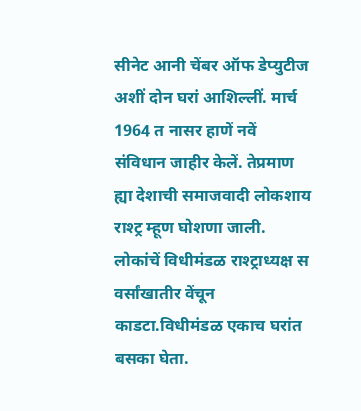सीनेट आनी चेंबर ऑफ डेप्युटीज अशीं दोन घरां आशिल्लीं. मार्च 1964 त नासर हाणें नवें संविधान जाहीर केलें. तेप्रमाण ह्या देशाची समाजवादी लोकशाय राश्ट्र म्हूण घोशणा जाली. लोकांचें विधीमंडळ राश्ट्राध्यक्ष स वर्सांखातीर वेंचून काडटा.विधीमंडळ एकाच घरांत बसका घेता.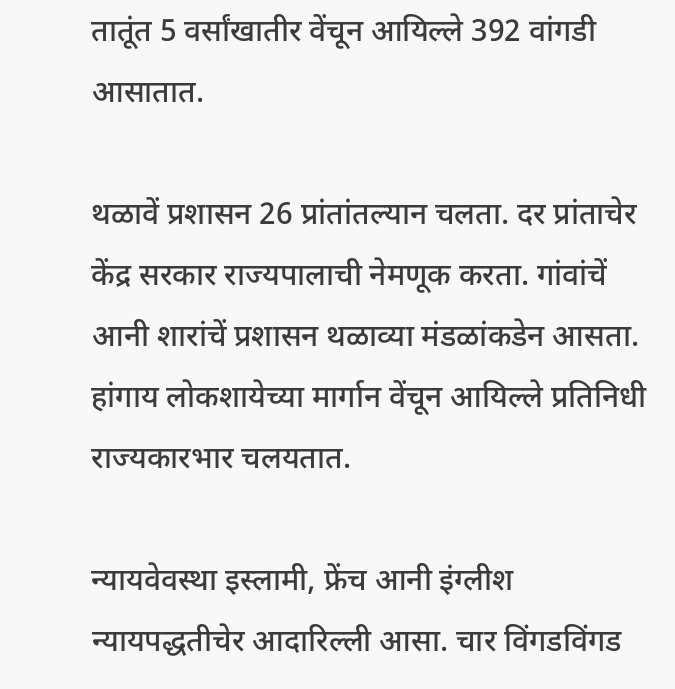तातूंत 5 वर्सांखातीर वेंचून आयिल्ले 392 वांगडी आसातात.

थळावें प्रशासन 26 प्रांतांतल्यान चलता. दर प्रांताचेर केंद्र सरकार राज्यपालाची नेमणूक करता. गांवांचें आनी शारांचें प्रशासन थळाव्या मंडळांकडेन आसता. हांगाय लोकशायेच्या मार्गान वेंचून आयिल्ले प्रतिनिधी राज्यकारभार चलयतात.

न्यायवेवस्था इस्लामी, फ्रेंच आनी इंग्लीश न्यायपद्धतीचेर आदारिल्ली आसा. चार विंगडविंगड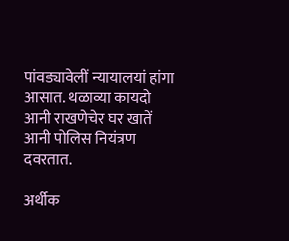पांवड्यावेलीं न्यायालयां हांगा आसात. थळाव्या कायदो आनी राखणेचेर घर खातें आनी पोलिस नियंत्रण दवरतात.

अर्थीक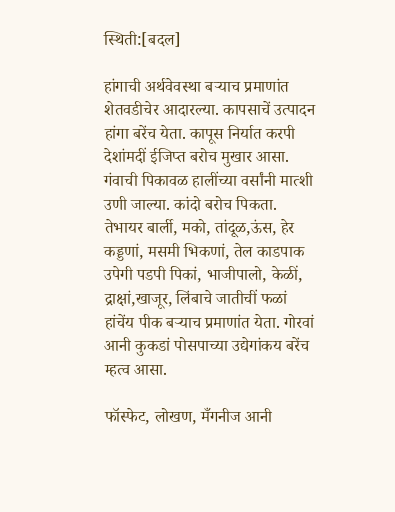स्थिती:[बदल]

हांगाची अर्थवेवस्था बऱ्याच प्रमाणांत शेतवडीचेर आदारल्या. कापसाचें उत्पादन हांगा बरेंच येता. कापूस निर्यात करपी देशांमदीं ईजिप्त बरोच मुखार आसा. गंवाची पिकावळ हालींच्या वर्सांनी मात्शी उणी जाल्या. कांदो बरोच पिकता. तेभायर बार्ली, मको, तांदूळ,ऊंस, हेर कड्डणां, मसमी भिकणां, तेल काडपाक उपेगी पडपी पिकां, भाजीपालो, केळीं, द्राक्षां,खाजूर, लिंबाचे जातीचीं फळां हांचेंय पीक बऱ्याच प्रमाणांत येता. गोरवां आनी कुकडां पोसपाच्या उद्येगांकय बरेंच म्हत्व आसा.

फॉस्फेट, लोखण, मँगनीज आनी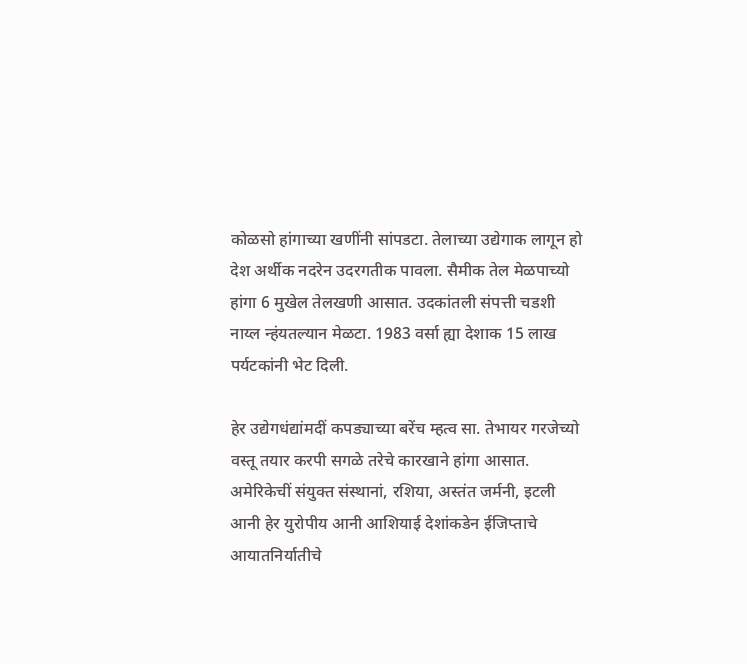कोळसो हांगाच्या खणींनी सांपडटा. तेलाच्या उद्येगाक लागून हो देश अर्थीक नदरेन उदरगतीक पावला. सैमीक तेल मेळपाच्यो हांगा 6 मुखेल तेलखणी आसात. उदकांतली संपत्ती चडशी नाय्ल न्हंयतल्यान मेळटा. 1983 वर्सा ह्या देशाक 15 लाख पर्यटकांनी भेट दिली.

हेर उद्येगधंद्यांमदीं कपड्याच्या बरेंच म्हत्व सा. तेभायर गरजेच्यो वस्तू तयार करपी सगळे तरेचे कारखाने हांगा आसात. अमेरिकेचीं संयुक्त संस्थानां, रशिया, अस्तंत जर्मनी, इटली आनी हेर युरोपीय आनी आशियाई देशांकडेन ईजिप्ताचे आयातनिर्यातीचे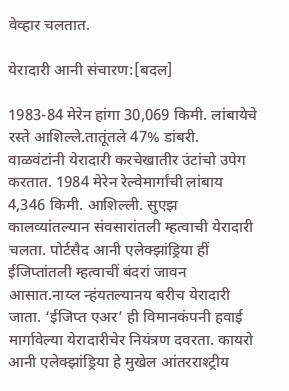वेव्हार चलतात.

येरादारी आनी संचारण:[बदल]

1983-84 मेरेन हांगा 30,069 किमी. लांबायेचे रस्ते आशिल्ले.तातूंतले 47% डांबरी. वाळवंटांनी येरादारी करचेखातीर उंटांचो उपेग करतात. 1984 मेरेन रेल्वेमार्गांची लांबाय 4,346 किमी. आशिल्ली. सुएझ कालव्यांतल्यान संवसारांतली म्हत्वाची येरादारी चलता. पोर्टसैद आनी एलेक्झांड्रिया हीं ईजिप्तांतली म्हत्वाचीं बंदरां जावन आसात.नाय्ल न्हंयतल्यानय बरीच येरादारी जाता. ‘ईजिप्त एअर’ ही विमानकंपनी हवाई मार्गावेल्या येरादारीचेर नियंत्रण दवरता. कायरो आनी एलेक्झांड्रिया हे मुखेल आंतरराश्ट्रीय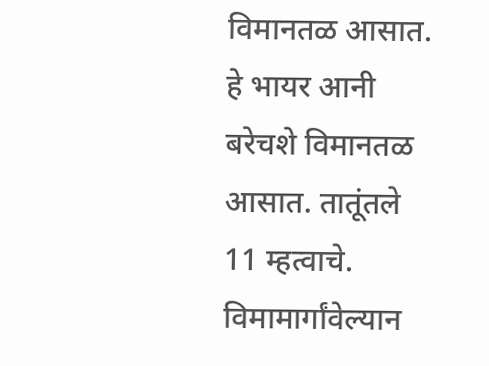विमानतळ आसात. हे भायर आनी बरेचशे विमानतळ आसात. तातूंतले 11 म्हत्वाचे. विमामार्गांवेल्यान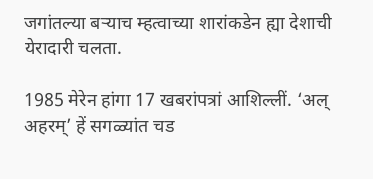जगांतल्या बऱ्याच म्हत्वाच्या शारांकडेन ह्या देशाची येरादारी चलता.

1985 मेरेन हांगा 17 खबरांपत्रां आशिल्लीं. ‘अल् अहरम्’ हें सगळ्यांत चड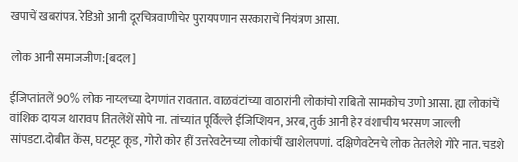खपाचें खबरांपत्र. रेडिओ आनी दूरचित्रवाणीचेर पुरायपणान सरकाराचें नियंत्रण आसा.

लोक आनी समाजजीण:[बदल]

ईजिप्तांतलें 90% लोक नाय्लच्या देगणांत रावतात. वाळवंटांच्या वाठारांनी लोकांचो राबितो सामकोच उणो आसा. ह्या लोकांचें वांशिक दायज थारावप तितलेंशें सोपे ना. तांच्यांत पूर्विल्ले ईजिप्शियन, अरब, तुर्क आनी हेर वंशाचीय भरसण जाल्ली सांपडटा.दोबीत केंस, घटमूट कूड, गोरो कोर हीं उत्तरेवटेनच्या लोकांचीं खाशेलपणां. दक्षिणेवटेनचे लोक तेतलेशे गोरे नात. चडशे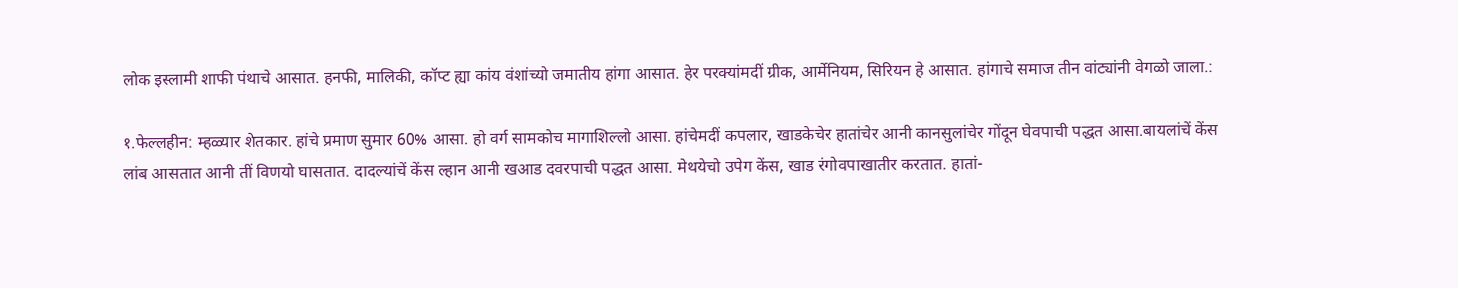लोक इस्लामी शाफी पंथाचे आसात. हनफी, मालिकी, कॉप्ट ह्या कांय वंशांच्यो जमातीय हांगा आसात. हेर परक्यांमदीं ग्रीक, आर्मेनियम, सिरियन हे आसात. हांगाचे समाज तीन वांट्यांनी वेगळो जाला.:

१.फेल्लहीन: म्हळ्यार शेतकार. हांचे प्रमाण सुमार 60% आसा. हो वर्ग सामकोच मागाशिल्लो आसा. हांचेमदीं कपलार, खाडकेचेर हातांचेर आनी कानसुलांचेर गोंदून घेवपाची पद्धत आसा.बायलांचें केंस लांब आसतात आनी तीं विणयो घासतात. दादल्यांचें केंस ल्हान आनी खआड दवरपाची पद्धत आसा. मेथयेचो उपेग केंस, खाड रंगोवपाखातीर करतात. हातां-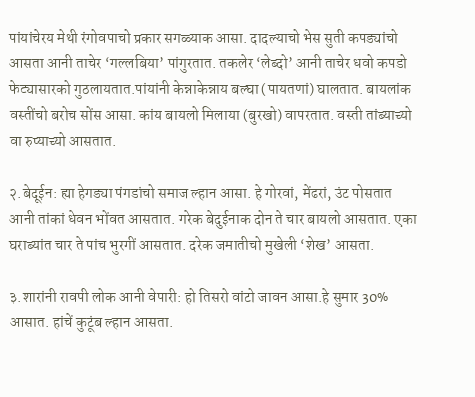पांयांचेरय मेथी रंगोवपाचो प्रकार सगळ्याक आसा. दादल्याचो भेस सुती कपड्यांचो आसता आनी ताचेर ‘गल्लबिया’ पांगुरतात. तकलेर ‘लेब्दो’ आनी ताचेर धवो कपडो फेट्यासारको गुठलायतात.पांयांनी केन्नाकेन्नाय बल्घा (पायतणां) घालतात. बायलांक वस्तींचो बरोच सोंस आसा. कांय बायलो मिलाया (बुरखो) वापरतात. वस्ती तांब्याच्यो वा रुप्याच्यो आसतात.

२.बेदूईन: ह्या हेगड्या पंगडांचो समाज ल्हान आसा. हे गोरवां, मेंढरां, उंट पोसतात आनी तांकां धेवन भोंवत आसतात. गरेक बेदुईनाक दोन ते चार बायलो आसतात. एका घराब्यांत चार ते पांच भुरगीं आसतात. दरेक जमातीचो मुखेली ‘शेख’ आसता.

३.शारांनी रावपी लोक आनी वेपारी: हो तिसरो वांटो जावन आसा.हे सुमार 30% आसात. हांचें कुटूंब ल्हान आसता.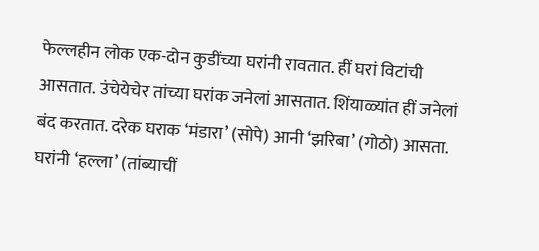फेल्लहीन लोक एक-दोन कुडींच्या घरांनी रावतात. हीं घरां विटांची आसतात. उंचेयेचेर तांच्या घरांक जनेलां आसतात. शिंयाळ्यांत हीं जनेलां बंद करतात. दरेक घराक ‘मंडारा’ (सोपे) आनी ‘झरिबा’ (गोठो) आसता. घरांनी ‘हल्ला’ (तांब्याचीं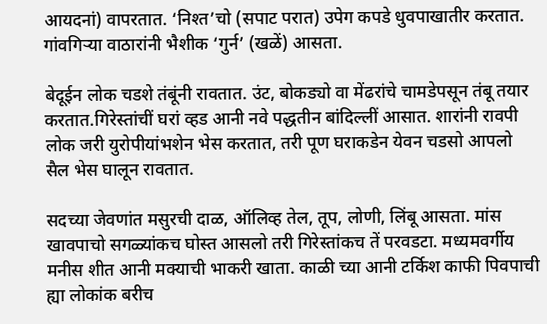आयदनां) वापरतात. ‘निश्त’चो (सपाट परात) उपेग कपडे धुवपाखातीर करतात. गांवगिऱ्या वाठारांनी भैशीक ‘गुर्न’ (खळें) आसता.

बेदूईन लोक चडशे तंबूंनी रावतात. उंट, बोकड्यो वा मेंढरांचे चामडेपसून तंबू तयार करतात.गिरेस्तांचीं घरां व्हड आनी नवे पद्धतीन बांदिल्लीं आसात. शारांनी रावपी लोक जरी युरोपीयांभशेन भेस करतात, तरी पूण घराकडेन येवन चडसो आपलो सैल भेस घालून रावतात.

सदच्या जेवणांत मसुरची दाळ, ऑलिव्ह तेल, तूप, लोणी, लिंबू आसता. मांस खावपाचो सगळ्यांकच घोस्त आसलो तरी गिरेस्तांकच तें परवडटा. मध्यमवर्गीय मनीस शीत आनी मक्याची भाकरी खाता. काळी च्या आनी टर्किश काफी पिवपाची ह्या लोकांक बरीच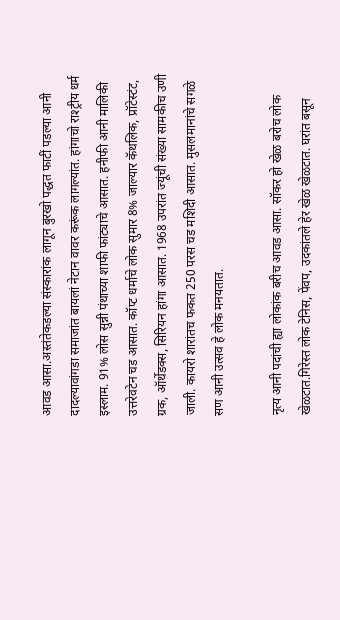आवड आसा.अस्तंतेकडल्या संस्कारांक लागून बुरखो पद्धत फाटीं पडल्या आनी दादल्यावांगडा समाजांत बायलां नेटान वावर करूंक लागल्यांत. हांगाचो राश्ट्रीय धर्म इस्लाम. 91% लोस सुन्नी पंथाच्या शाफी फांट्याचे आसात. हनीफी आनी मालिकी उत्तरेवटेन चड आसात. कॉप्ट धर्माचे लोक सुमार 8% जाल्यार कॅथलिक, प्रॉटेस्टंट, ग्रक, ऑर्थेडक्स, सिरियन हांगा आसात. 1968 उपरांत ज्यूंची संख्या सामकीच उणी जाली. कायरो शारांतच फकत 250 परस चड मशिदी आसात. मुसलमानांचे सगळे सण आनी उत्सव हे लोक मनयतात.

नृत्य आनी पदांची ह्या लोकांक बरीच आवड आसा. सॉकर हो खेळ बरोच लोक खेळटात.गिरेस्त लोक टेनिस, पेंवप, उदकांतले हेर खेळ खेळटात. घरांत बसून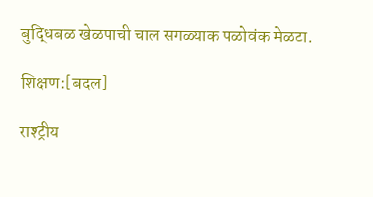बुद्धिबळ खेळपाची चाल सगळ्याक पळोवंक मेळटा.

शिक्षण:[बदल]

राश्ट्रीय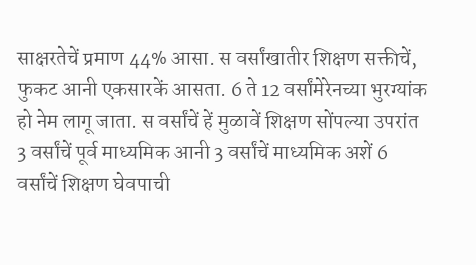साक्षरतेचें प्रमाण 44% आसा. स वर्सांखातीर शिक्षण सक्तीचें, फुकट आनी एकसारकें आसता. 6 ते 12 वर्सांमेरेनच्या भुरग्यांक हो नेम लागू जाता. स वर्सांचें हें मुळावें शिक्षण सोंपल्या उपरांत 3 वर्सांचें पूर्व माध्यमिक आनी 3 वर्सांचें माध्यमिक अशें 6 वर्सांचें शिक्षण घेवपाची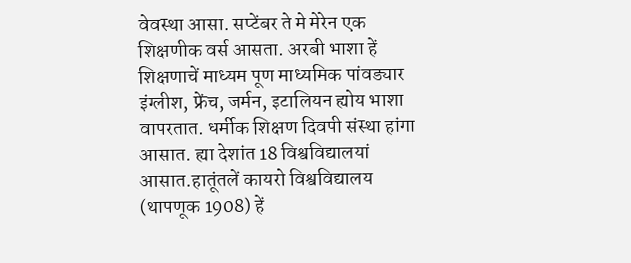वेवस्था आसा. सप्टेंबर ते मे मेरेन एक शिक्षणीक वर्स आसता. अरबी भाशा हें शिक्षणाचें माध्यम पूण माध्यमिक पांवड्यार इंग्लीश, फ्रेंच, जर्मन, इटालियन ह्योय भाशा वापरतात. धर्मीक शिक्षण दिवपी संस्था हांगा आसात. ह्या देशांत 18 विश्वविद्यालयां आसात.हातूंतलें कायरो विश्वविद्यालय (थापणूक 1908) हें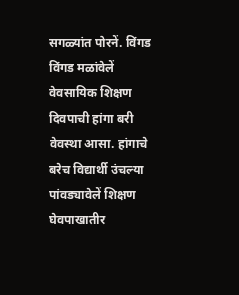सगळ्यांत पोरनें. विंगड विंगड मळांवेलें वेवसायिक शिक्षण दिवपाची हांगा बरी वेवस्था आसा. हांगाचे बरेच विद्यार्थी उंचल्या पांवड्यावेलें शिक्षण घेवपाखातीर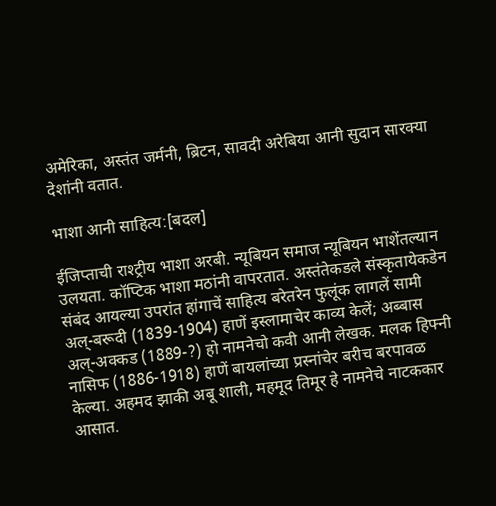अमेरिका, अस्तंत जर्मनी, ब्रिटन, सावदी अरेबिया आनी सुदान सारक्या देशांनी वतात.

भाशा आनी साहित्य:[बदल]

ईजिप्ताची राश्ट्रीय भाशा अरबी. न्यूबियन समाज न्यूबियन भाशेंतल्यान उलयता. कॉप्टिक भाशा मठांनी वापरतात. अस्तंतेकडले संस्कृतायेकडेन संबंद आयल्या उपरांत हांगाचें साहित्य बरेतरेन फुलूंक लागलें सामी अल्-बरूदी (1839-1904) हाणें इस्लामाचेर काव्य केलें; अब्बास अल्-अक्कड (1889-?) हो नामनेचो कवी आनी लेखक. मलक हिफ्नी नासिफ (1886-1918) हाणें बायलांच्या प्रस्नांचेर बरीच बरपावळ केल्या. अहमद झाकी अबू शाली, महमूद तिमूर हे नामनेचे नाटककार आसात.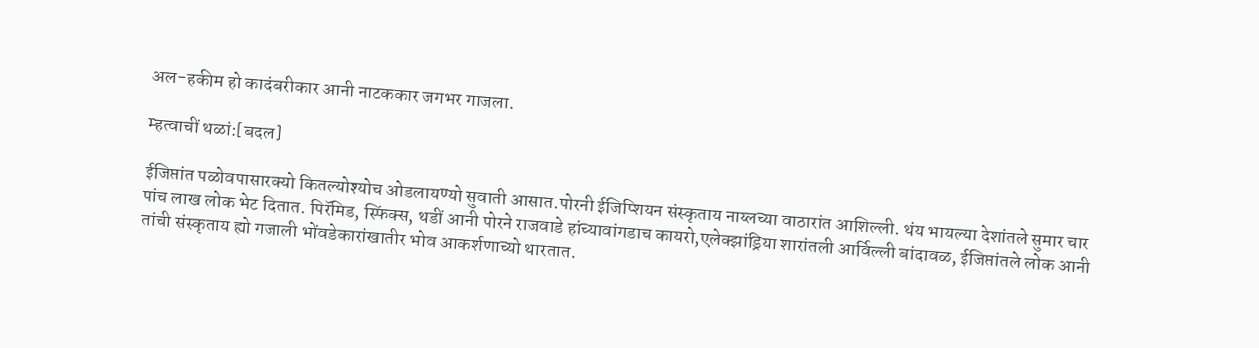अल-हकीम हो कादंबरीकार आनी नाटककार जगभर गाजला.

म्हत्वाचीं थळां:[बदल]

ईजिप्तांत पळोवपासारक्यो कितल्योश्योच ओडलायण्यो सुवाती आसात.पोरनी ईजिप्शियन संस्कृताय नाय्लच्या वाठारांत आशिल्ली. थंय भायल्या देशांतले सुमार चार पांच लाख लोक भेट दितात. पिरॅमिड, स्फिंक्स, थडीं आनी पोरने राजवाडे हांच्यावांगडाच कायरो,एलेक्झांड्रिया शारांतली आर्विल्ली बांदावळ, ईजिप्तांतले लोक आनी तांची संस्कृताय ह्यो गजाली भोंवडेकारांखातीर भोव आकर्शणाच्यो थारतात.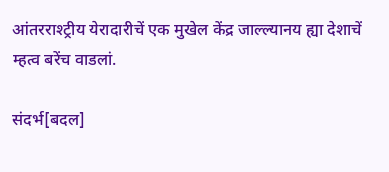आंतरराश्ट्रीय येरादारीचें एक मुखेल केंद्र जाल्ल्यानय ह्या देशाचें म्हत्व बरेंच वाडलां.

संदर्भ[बदल]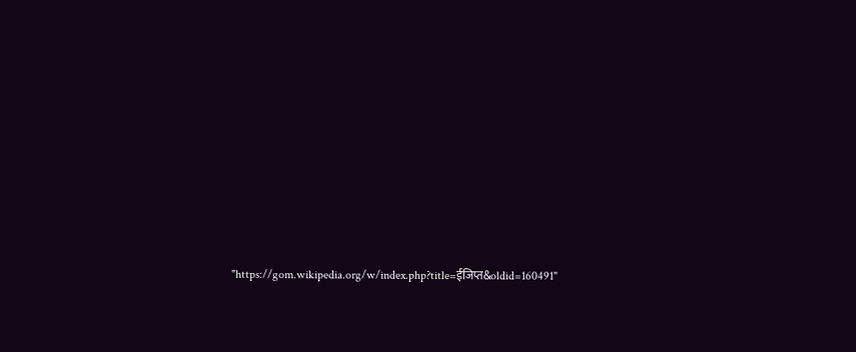"https://gom.wikipedia.org/w/index.php?title=ईजिप्त&oldid=160491"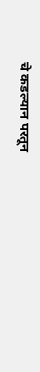चे कडल्यान परतून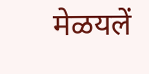मेळयलें